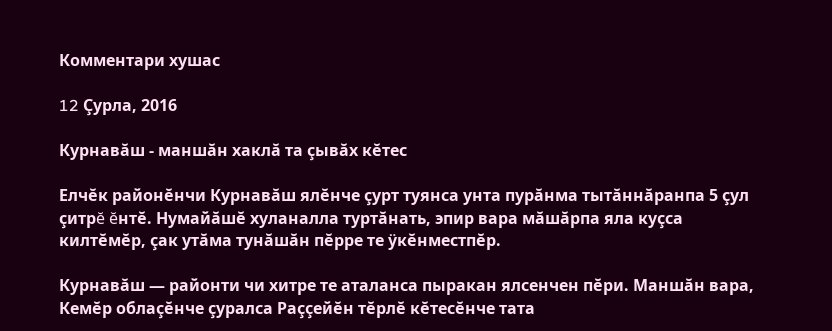Комментари хушас

12 Çурла, 2016

Курнавăш - маншăн хаклă та çывăх кĕтес

Елчĕк районĕнчи Курнавăш ялĕнче çурт туянса унта пурăнма тытăннăранпа 5 çул çитрĕ ĕнтĕ. Нумайăшĕ хуланалла туртăнать, эпир вара мăшăрпа яла куçса килтĕмĕр, çак утăма тунăшăн пĕрре те ÿкĕнместпĕр.

Курнавăш — районти чи хитре те аталанса пыракан ялсенчен пĕри. Маншăн вара, Кемĕр облаçĕнче çуралса Раççейĕн тĕрлĕ кĕтесĕнче тата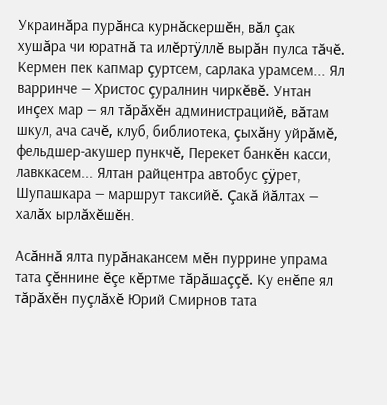Украинăра пурăнса курнăскершĕн, вăл çак хушăра чи юратнă та илĕртÿллĕ вырăн пулса тăчĕ. Кермен пек капмар çуртсем, сарлака урамсем... Ял варринче — Христос çуралнин чиркĕвĕ. Унтан инçех мар — ял тăрăхĕн администрацийĕ, вăтам шкул, ача сачĕ, клуб, библиотека, çыхăну уйрăмĕ, фельдшер-акушер пункчĕ, Перекет банкĕн касси, лавккасем... Ялтан райцентра автобус çÿрет, Шупашкара — маршрут таксийĕ. Çакă йăлтах — халăх ырлăхĕшĕн.

Асăннă ялта пурăнакансем мĕн пуррине упрама тата çĕннине ĕçе кĕртме тăрăшаççĕ. Ку енĕпе ял тăрăхĕн пуçлăхĕ Юрий Смирнов тата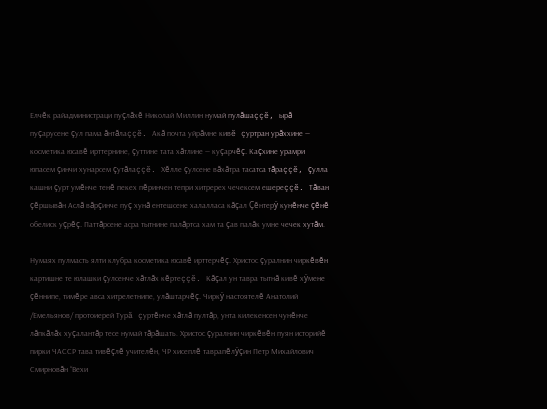Елчĕк райадминистраци пуçлăхĕ Николай Миллин нумай пулăшаççĕ, ырă пуçарусене çул пама ăнтăлаççĕ. Акă почта уйрăмне кивĕ çуртран урăххине — косметика юсавĕ ирттернине, çуттине тата хăтлине — куçарчĕç. Каçхине урамри юпасем çинчи хунарсем çутăлаççĕ. Хĕлле çулсене вăхăтра тасатса тăраççĕ, çулла кашни çурт умĕнче тенĕ пекех пĕринчен тепри хитререх чечексем ешереççĕ. Тăван çĕршывăн Аслă вăрçинче пуç хунă ентешсене халалласа кăçал Çĕнтерÿ кунĕнче çĕнĕ обелиск уçрĕç. Паттăрсене асра тытнине палăртса хам та çав палăк умне чечек хутăм.

Нумаях пулмасть ялти клубра косметика юсавĕ ирттерчĕç. Христос çуралнин чиркĕвĕн картишне те юлашки çулсенче хăтлăх кĕртеççĕ. Кăçал ун тавра тытнă кивĕ хÿмене çĕннипе, тимĕре авса хитрелетнипе, улăштарчĕç. Чиркÿ настоятелĕ Анатолий /Емельянов/ протоиерей Турă çуртĕнче хăтлă пултăр, унта килекенсен чунĕнче лăпкăлăх хуçалантăр тесе нумай тăрăшать. Христос çуралнин чиркĕвĕн пуян историйĕ пирки ЧАССР тава тивĕçлĕ учителĕн, ЧР хисеплĕ таврапĕлÿçин Петр Михайлович Смирновăн “Вехи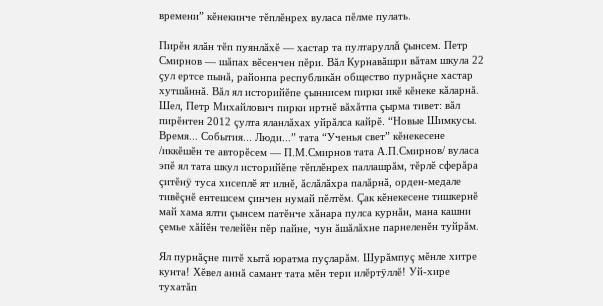времени” кĕнекинче тĕплĕнрех вуласа пĕлме пулать.

Пирĕн ялăн тĕп пуянлăхĕ — хастар та пултаруллă çынсем. Петр Смирнов — шăпах вĕсенчен пĕри. Вăл Курнавăшри вăтам шкула 22 çул ертсе пынă, районпа республикăн общество пурнăçне хастар хутшăннă. Вăл ял историйĕпе çыннисем пирки икĕ кĕнеке кăларнă. Шел, Петр Михайлович пирки иртнĕ вăхăтпа çырма тивет: вăл пирĕнтен 2012 çулта яланлăхах уйрăлса кайрĕ. “Новые Шимкусы. Время... События... Люди...” тата “Ученья свет” кĕнекесене /иккĕшĕн те авторĕсем — П.М.Смирнов тата А.П.Смирнов/ вуласа эпĕ ял тата шкул историйĕпе тĕплĕнрех паллашрăм, тĕрлĕ сферăра çитĕнÿ туса хисеплĕ ят илнĕ, ăслăлăхра палăрнă, орден-медале тивĕçнĕ ентешсем çинчен нумай пĕлтĕм. Çак кĕнекесене тишкернĕ май хама ялти çынсем патĕнче хăнара пулса курнăн, мана кашни çемье хăйĕн телейĕн пĕр пайне, чун ăшăлăхне парнеленĕн туйрăм.

Ял пурнăçне питĕ хытă юратма пуçларăм. Шурăмпуç мĕнле хитре кунта! Хĕвел аннă самант тата мĕн тери илĕртÿллĕ! Уй-хире тухатăп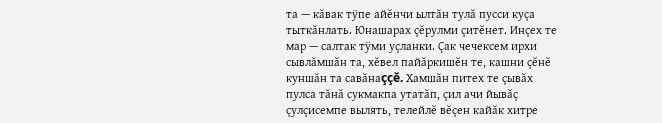та — кăвак тÿпе айĕнчи ылтăн тулă пусси куçа тыткăнлать. Юнашарах çĕрулми çитĕнет. Инçех те мар — салтак тÿми уçланки. Çак чечексем ирхи сывлăмшăн та, хĕвел пайăркишĕн те, кашни çĕнĕ куншăн та савăнаççĕ. Хамшăн питех те çывăх пулса тăнă сукмакпа утатăп, çил ачи йывăç çулçисемпе вылять, телейлĕ вĕçен кайăк хитре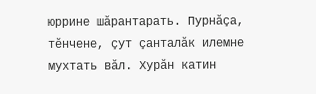юррине шăрантарать. Пурнăçа, тĕнчене, çут çанталăк илемне мухтать вăл. Хурăн катин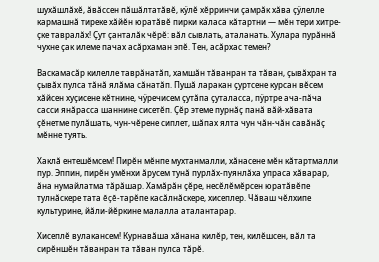шухăшлăхĕ, ăвăссен пăшăлтатăвĕ, кÿлĕ хĕрринчи çамрăк хăва çÿлелле кармашнă тиреке хăйĕн юратăвĕ пирки каласа кăтартни — мĕн тери хитре-çке тавралăх! Çут çанталăк чĕрĕ: вăл сывлать, аталанать. Хулара пурăннă чухне çак илеме пачах асăрхаман эпĕ. Тен, асăрхас темен?

Васкамасăр килелле таврăнатăп, хамшăн тăванран та тăван, çывăхран та çывăх пулса тăнă ялăма сăнатăп. Пушă ларакан çуртсене курсан вĕсем хăйсен хуçисене кĕтнине, чÿречисем çутăпа çуталасса, пÿртре ача-пăча сасси янăрасса шаннине сисетĕп. Çĕр этеме пурнăç панă вăй-хăвата çĕнетме пулăшать, чун-чĕрене сиплет, шăпах ялта чун чăн-чăн савăнăç мĕнне туять.

Хаклă ентешĕмсем! Пирĕн мĕнпе мухтанмалли, хăнасене мĕн кăтартмалли пур. Эппин, пирĕн умĕнхи ăрусем тунă пурлăх-пуянлăха упраса хăварар, ăна нумайлатма тăрăшар. Хамăрăн çĕре, несĕлĕмĕрсен юратăвĕпе тулнăскере тата ĕçĕ-тарĕпе касăлнăскере, хисеплер. Чăваш чĕлхипе культурине, йăли-йĕркине малалла аталантарар.

Хисеплĕ вулакансем! Курнавăша хăнана килĕр, тен, килĕшсен, вăл та сирĕншĕн тăванран та тăван пулса тăрĕ.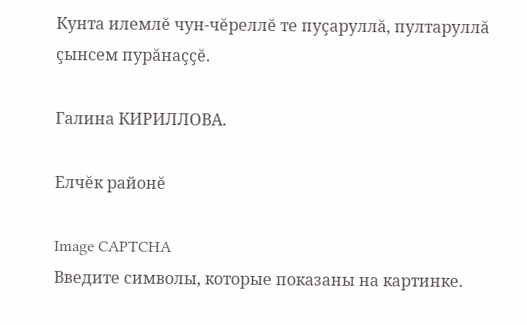Кунта илемлĕ чун-чĕреллĕ те пуçаруллă, пултаруллă çынсем пурăнаççĕ.

Галина КИРИЛЛОВА.

Елчĕк районĕ

Image CAPTCHA
Введите символы, которые показаны на картинке.